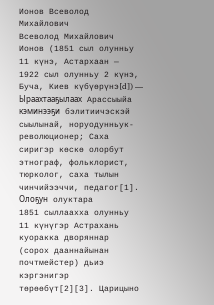Ионов Всеволод Михайлович
Всеволод Михайлович Ионов (1851 сыл олунньу 11 күнэ, Астархаан — 1922 сыл олунньу 2 күнэ, Буча, Киев күбүөрүнэ[d]) — Ыраахтааҕылаах Арассыыйа кэминээҕи бэлитиичэскэй сыылынай, норуодунньук-революционер; Саха сиригэр көскө олорбут этнограф, фольклорист, тюрколог, саха тылын чинчийээччи, педагог[1].
Олоҕун олуктара
1851 сыллаахха олунньу 11 күнүгэр Астрахань куоракка дворяннар (сорох дааннайынан почтмейстер) дьиэ кэргэнигэр төрөөбүт[2][3]. Царицыно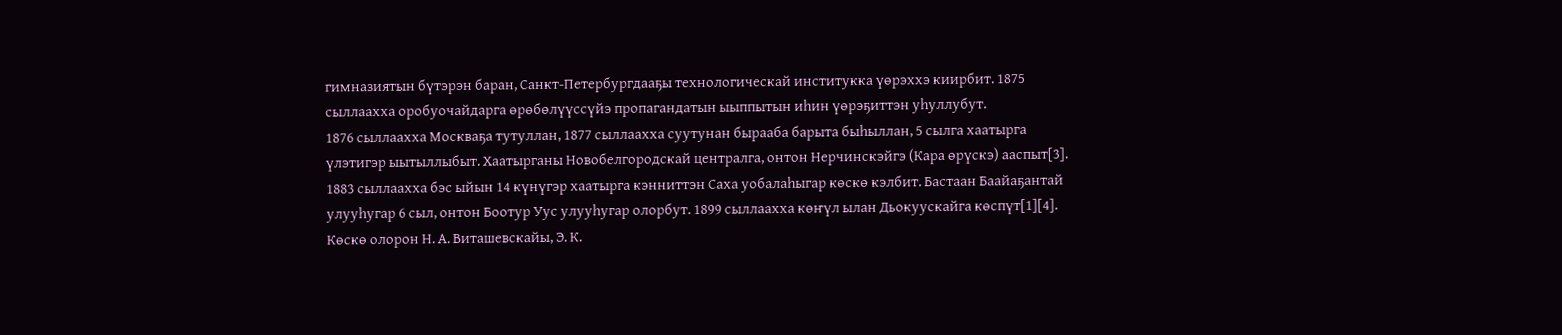гимназиятын бүтэрэн баран, Санкт-Петербургдааҕы технологическай институкка үөрэххэ киирбит. 1875 сыллаахха оробуочайдарга өрөбөлүүссүйэ пропагандатын ыыппытын иһин үөрэҕиттэн уһуллубут.
1876 сыллаахха Москваҕа тутуллан, 1877 сыллаахха суутунан бырааба барыта быһыллан, 5 сылга хаатырга үлэтигэр ыытыллыбыт. Хаатырганы Новобелгородскай централга, онтон Нерчинскэйгэ (Кара өрүскэ) ааспыт[3].
1883 сыллаахха бэс ыйын 14 күнүгэр хаатырга кэнниттэн Саха уобалаһыгар көскө кэлбит. Бастаан Баайаҕантай улууһугар 6 сыл, онтон Боотур Уус улууһугар олорбут. 1899 сыллаахха көҥүл ылан Дьокуускайга көспүт[1][4]. Көскө олорон Н. А. Виташевскайы, Э. К.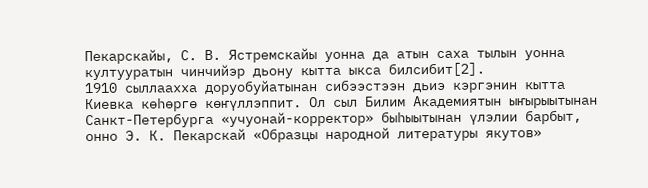Пекарскайы, С. В. Ястремскайы уонна да атын саха тылын уонна култууратын чинчийэр дьону кытта ыкса билсибит[2].
1910 сыллаахха доруобуйатынан сибээстээн дьиэ кэргэнин кытта Киевка көһөргө көҥүллэппит. Ол сыл Билим Академиятын ыҥырыытынан Санкт-Петербурга «учуонай-корректор» быһыытынан үлэлии барбыт, онно Э. К. Пекарскай «Образцы народной литературы якутов»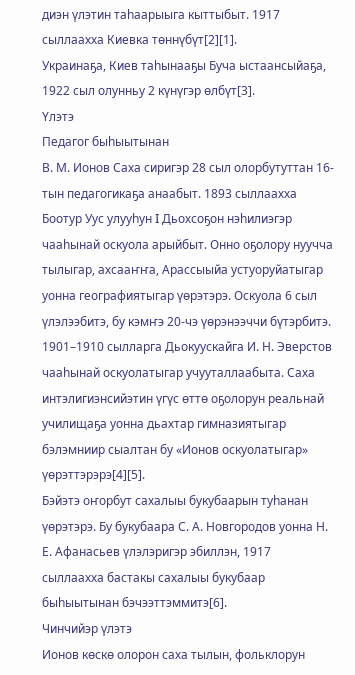диэн үлэтин таһаарыыга кыттыбыт. 1917 сыллаахха Киевка төннүбүт[2][1].
Украинаҕа, Киев таһынааҕы Буча ыстаансыйаҕа, 1922 сыл олунньу 2 күнүгэр өлбүт[3].
Үлэтэ
Педагог быһыытынан
В. М. Ионов Саха сиригэр 28 сыл олорбутуттан 16-тын педагогикаҕа анаабыт. 1893 сыллаахха Боотур Уус улууһун I Дьохсоҕон нэһилиэгэр чааһынай оскуола арыйбыт. Онно оҕолору нуучча тылыгар, ахсааҥҥа, Арассыыйа устуоруйатыгар уонна географиятыгар үөрэтэрэ. Оскуола 6 сыл үлэлээбитэ, бу кэмҥэ 20-чэ үөрэнээччи бүтэрбитэ. 1901–1910 сылларга Дьокуускайга И. Н. Эверстов чааһынай оскуолатыгар учууталлаабыта. Саха интэлигиэнсийэтин үгүс өттө оҕолорун реальнай училищаҕа уонна дьахтар гимназиятыгар бэлэмниир сыалтан бу «Ионов оскуолатыгар» үөрэттэрэрэ[4][5].
Бэйэтэ оҥорбут сахалыы букубаарын туһанан үөрэтэрэ. Бу букубаара С. А. Новгородов уонна Н. Е. Афанасьев үлэлэригэр эбиллэн, 1917 сыллаахха бастакы сахалыы букубаар быһыытынан бэчээттэммитэ[6].
Чинчийэр үлэтэ
Ионов көскө олорон саха тылын, фольклорун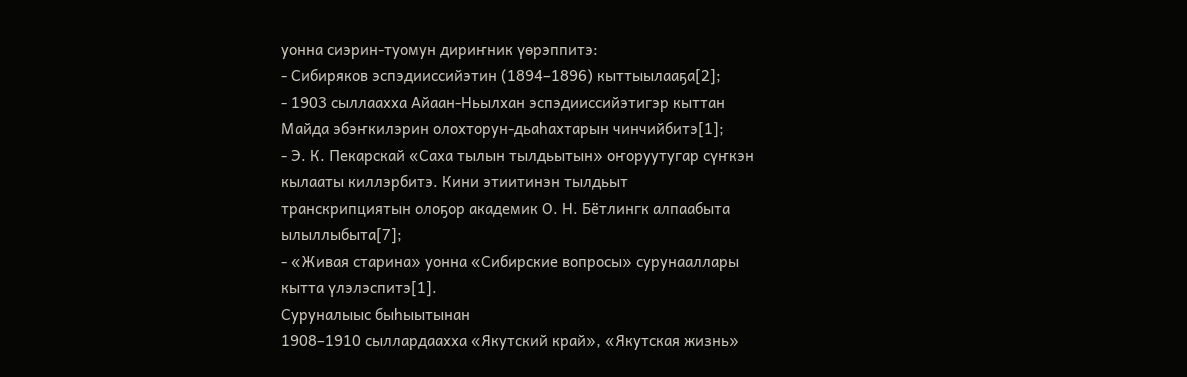уонна сиэрин-туомун дириҥник үөрэппитэ:
- Сибиряков эспэдииссийэтин (1894–1896) кыттыылааҕа[2];
- 1903 сыллаахха Айаан-Ньылхан эспэдииссийэтигэр кыттан Майда эбэҥкилэрин олохторун-дьаһахтарын чинчийбитэ[1];
- Э. К. Пекарскай «Саха тылын тылдьытын» оҥоруутугар сүҥкэн кылааты киллэрбитэ. Кини этиитинэн тылдьыт транскрипциятын олоҕор академик О. Н. Бётлингк алпаабыта ылыллыбыта[7];
- «Живая старина» уонна «Сибирские вопросы» сурунааллары кытта үлэлэспитэ[1].
Суруналыыс быһыытынан
1908–1910 сыллардаахха «Якутский край», «Якутская жизнь»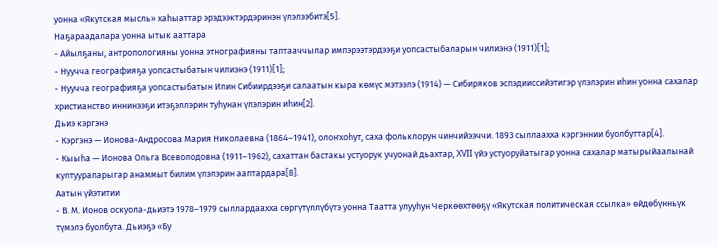уонна «Якутская мысль» хаһыаттар эрэдээктэрдэринэн үлэлээбитэ[5].
Наҕараадалара уонна ытык ааттара
- Айылҕаны, антропологияны уонна этнографияны таптааччылар импэрээтэрдээҕи уопсастыбаларын чилиэнэ (1911)[1];
- Нуучча географияҕа уопсастыбатын чилиэнэ (1911)[1];
- Нуучча географияҕа уопсастыбатын Илин Сибиирдээҕи салаатын кыра көмүс мэтээлэ (1914) — Сибиряков эспэдииссийэтигэр үлэлэрин иһин уонна сахалар христианство иннинээҕи итэҕэллэрин туһунан үлэлэрин иһин[2].
Дьиэ кэргэнэ
- Кэргэнэ — Ионова-Андросова Мария Николаевна (1864–1941), олоҥхоһут, саха фольклорун чинчийээччи. 1893 сыллаахха кэргэннии буолбуттар[4].
- Кыыһа — Ионова Ольга Всеволодовна (1911–1962), сахаттан бастакы устуорук учуонай дьахтар, XVII үйэ устуоруйатыгар уонна сахалар матырыйаалынай култуураларыгар анаммыт билим үлэлэрин ааптардара[8].
Аатын үйэтитии
- В. М. Ионов оскуола-дьиэтэ 1978–1979 сыллардаахха сөргүтүллүбүтэ уонна Таатта улууһун Черкөөхтөөҕү «Якутская политическая ссылка» өйдөбүнньүк түмэлэ буолбута. Дьиэҕэ «Бу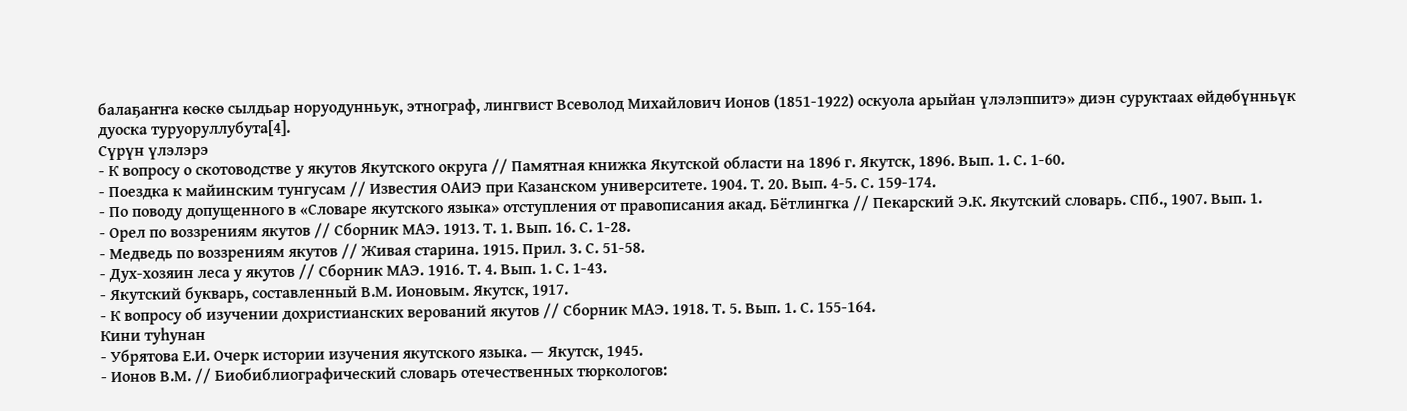балаҕаҥҥа көскө сылдьар норуодунньук, этнограф, лингвист Всеволод Михайлович Ионов (1851-1922) оскуола арыйан үлэлэппитэ» диэн суруктаах өйдөбүнньүк дуоска туруоруллубута[4].
Сүрүн үлэлэрэ
- К вопросу о скотоводстве у якутов Якутского округа // Памятная книжка Якутской области на 1896 г. Якутск, 1896. Вып. 1. С. 1-60.
- Поездка к майинским тунгусам // Известия ОАИЭ при Казанском университете. 1904. Т. 20. Вып. 4-5. С. 159-174.
- По поводу допущенного в «Словаре якутского языка» отступления от правописания акад. Бётлингка // Пекарский Э.К. Якутский словарь. СПб., 1907. Вып. 1.
- Орел по воззрениям якутов // Сборник МАЭ. 1913. Т. 1. Вып. 16. С. 1-28.
- Медведь по воззрениям якутов // Живая старина. 1915. Прил. 3. С. 51-58.
- Дух-хозяин леса у якутов // Сборник МАЭ. 1916. Т. 4. Вып. 1. С. 1-43.
- Якутский букварь, составленный В.М. Ионовым. Якутск, 1917.
- К вопросу об изучении дохристианских верований якутов // Сборник МАЭ. 1918. Т. 5. Вып. 1. С. 155-164.
Кини туһунан
- Убрятова Е.И. Очерк истории изучения якутского языка. — Якутск, 1945.
- Ионов В.М. // Биобиблиографический словарь отечественных тюркологов: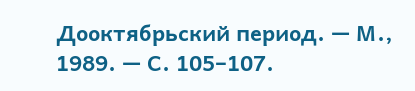Дооктябрьский период. — М., 1989. — С. 105–107.